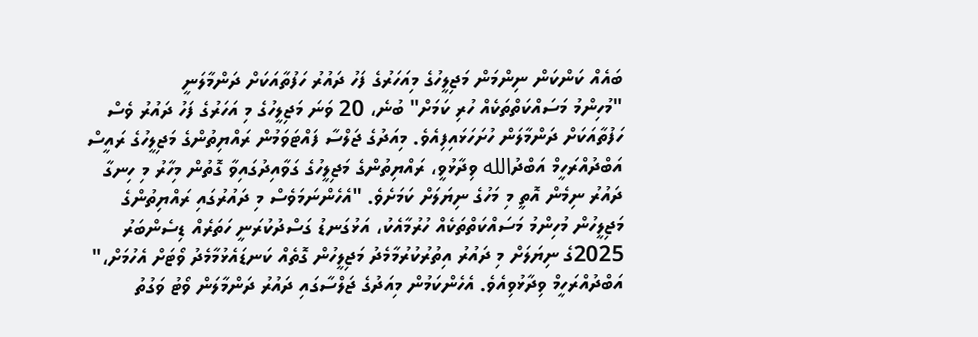ބައެއް ކަންކަން ނިންމަން މަޖިލީހުގެ މިއަހަރުގެ ފަހު ދައުރު ހަފުތާއަކަށް ދަންމާލަނީ
"މުހިންމު މަސައްކަތްތަކެއް ހުރި ކަމަށް" ބުނެ، 20 ވަނަ މަޖިލީހުގެ މި އަހަރުގެ ފަހު ދައުރު ވެސް ހަފުތާއަކަށް ދަންމާލަން ހުށަހަޅައިފިއެވެ. މިއަދުގެ ޖަލްސާ ފައްޓަވަމުން ރައްޔިތުންގެ މަޖިލީހުގެ ރައީސް އަބްދުއްރަހީމް އަބްދުالله ވިދާޅުވީ، ރައްޔިތުންގެ މަޖިލީހުގެ ގަވާއިދުގައިވާ ގޮތުން މިހާރު މި ހިނގާ ދައުރު ނިމެން އޮތީ މި މަހުގެ ނިޔަލަށް ކަމަށެވެ. "އެހެންނަމަވެސް މި ދައުރުގައި ރައްޔިތުންގެ މަޖިލީހުން މުހިންމު މަސައްކަތްތަކެއް ހުރުމާއެކު، އަޅުގަނޑު ގަސްދުކުރަނީ ހަތަރެއް ޑިސެންބަރު 2025ގެ ނިޔަލަށް މި ދައުރު އިތުރުކުރުމާމެދު މަޖިލީހުން ގޮތެއް ކަނޑައެޅުމާމެދު ވޯޓަށް އެހުމަށް،" އަބްދުއްރަހީމް ވިދާޅުވިއެވެ. އެހެންކަމުން މިއަދުގެ ޖަލްސާގައި ދައުރު ދަންމާލަން ވޯޓު ވަގުތު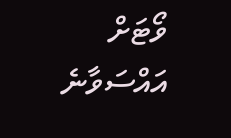ވޯޓަށް އައްސަވާނެ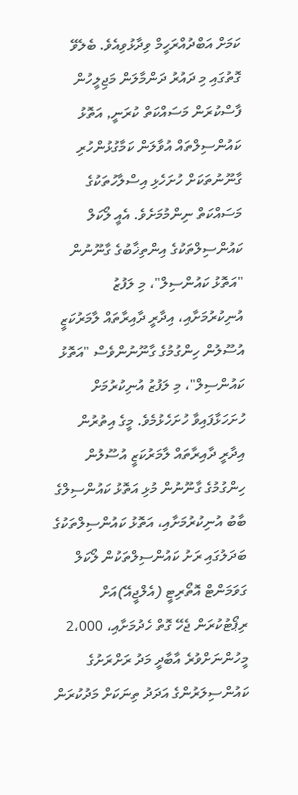ކަމަށް އަބްދުއްރަހީމް ވިދާޅުވިއެވެ. ބެލެވޭ ގޮތުގައި މި ދައުރު ދަންމާލަން މަޖިލީހުން ފާސްކުރަން މަސައްކަތް ކުރަނީ, އަތޮޅު ކައުންސިލްތައް އުވާލަން ކަމާގުޅުންހުރި ގާނޫނުތަކަށް ހުށަހެޅި އިސްލާހުތަކުގެ މަސައްކަތް ނިންމުމަށެވެ. އެއީ ލޯކަލް ކައުންސިލްތަކުގެ އިންތިޚާބުގެ ގާނޫނުން "އަތޮޅު ކައުންސިލް"، މި ލަފުޒު އުނިކުރުމަށާއި، އިދާރީ ދާއިރާތައް ލާމަރުކަޒީ އުސޫލުން ހިންގުމުގެ ގާނޫނުންވެސް "އަތޮޅު ކައުންސިލް"، މި ލަފުޒު އުނިކުރުމަށް ހުށަހަޅާފައިވާ ހުށަހެޅުމެވެ. މީގެ އިތުރުން އިދާރީ ދާއިރާތައް ލާމަރުކަޒީ އުސޫލުން ހިންގުމުގެ ގާނޫނުން މުޅި އަތޮޅު ކައުންސިލްގެ ބާބު އުނިކުރުމަށާއި، އަތޮޅު ކައުންސިލްތަކުގެ ބަދަލުގައި ރަށު ކައުންސިލްތަކުން ލޯކަލް ގަވަމަންޓް އޮތޯރިޓީ (އެލްޖީއޭ)އަށް ރިޕޯޓުކުރަން ޖެހޭ ގޮތް ހެދުމަށާއި، 2،000 މީހުންނަށްވުރެ އާބާދީ މަދު ރަށްރަށުގެ ކައުންސިލަރުންގެ އަދަދު ތިނަކަށް މަދުކުރަން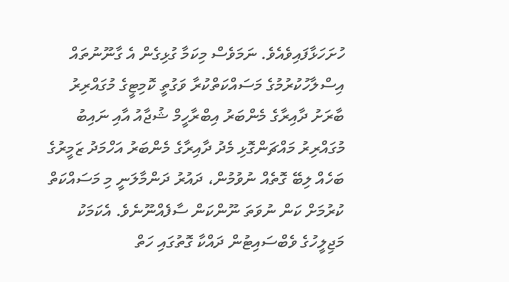ހުށަހަޅާފައިވެއެވެ. ނަމަވެސް މިކަމާ ގުޅިގެން އެ ގާނޫނުތައް އިސްލާހުކުރުމުގެ މަސައްކަތްކުރާ ވަގުތީ ކޮމިޓީގެ މުގައްރިރު ބާރަށު ދާއިރާގެ މެންބަރު އިބްރާހީމް ޝުޖާއު އާއި ނައިބު މުގައްރިރު މައްޗަންގޮޅި މެދު ދާއިރާގެ މެންބަރު އަހްމަދު ޒަމީރުގެ ބަހެއް ލިބޭ ގޮތެއް ނުވުމުން، ދައުރު ދަންމާލަނީ މި މަސައްކަތް ކުރުމަށް ކަން ނުވަތަ ނޫންކަން ސާފެއްނޫނެވެ. އެކަމަކު މަޖިލީހުގެ ވެބްސައިޓުން ދައްކާ ގޮތުގައި ހަތް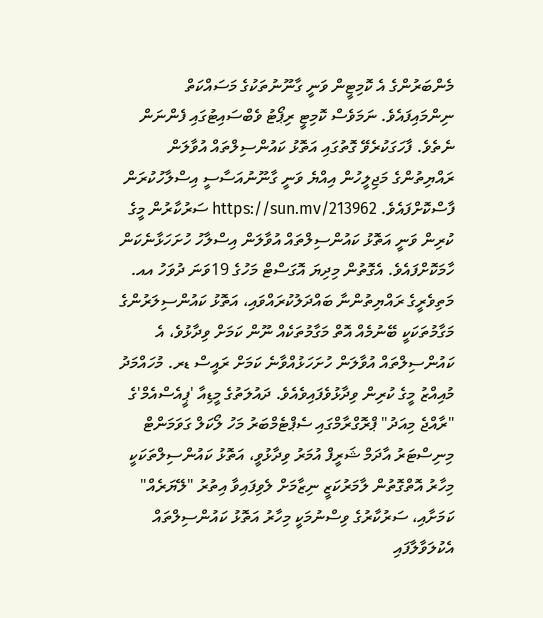މެންބަރުންގެ އެ ކޮމިޓީން ވަނީ ގާނޫނުތަކުގެ މަސައްކަތް ނިންމައިފައެވެ. ނަމަވެސް ކޮމިޓީ ރިޕޯޓު ވެބްސައިޓުގައި ފެންނަން ނެތެވެ. ފާހަގަކުރެވޭ ގޮތުގައި އަތޮޅު ކައުންސިލްތައް އުވާލަން ރައްޔިތުންގެ މަޖިލީހުން އިއްޔެ ވަނީ ގާނޫނުއަސާސީ އިސްލާހުކުރަން ފާސްކޮށްފައެވެ. https://sun.mv/213962 ސަރުކާރުން މީގެ ކުރިން ވަނީ އަތޮޅު ކައުންސިލްތައް އުވާލަން އިސްލާހު ހުށަހަޅާނެކަން ހާމަކޮށްފައެވެ. އެގޮތުން މިދިޔަ އޮގަސްޓް މަހުގެ 19ވަނަ ދުވަހު އއ. މަތިވެރީގެ ރައްޔިތުންނާ ބައްދަލުކުރައްވައި، އަތޮޅު ކައުންސިލަރުންގެ މަގާމުތަކަކީ ބޭނުމެއް އޮތް މަގާމުތަކެއް ނޫން ކަމަށް ވިދާޅުވެ، އެ ކައުންސިލްތައް އުވާލަން ހުށަހަޅުއްވާނެ ކަމަށް ރައީސް ޑރ. މުހައްމަދު މުއިއްޒު މީގެ ކުރިން ވިދާޅުވެފައިވެއެވެ. ދައުލަތުގެ މީޑިއާ 'ޕީއެސްއެމް'ގެ "ރާއްޖެ މިއަދު" ޕްރޮގްރާމްގައި ސެޕްޓެމްބަރު މަހު ލޯކަލް ގަވަމަންޓް މިނިސްޓަރު އާދަމް ޝަރީފް އުމަރު ވިދާޅުވީ، އަތޮޅު ކައުންސިލްތަކަކީ މިހާރު އޮތްގޮތުން ލާމަރުކަޒީ ނިޒާމަށް ލެވިފައިވާ އިތުރު "ލޭޔަރެއް" ކަމަށާއި، ސަރުކާރުގެ ވިސްނުމަކީ މިހާރު އަތޮޅު ކައުންސިލްތައް އެކުލަވާލާފައި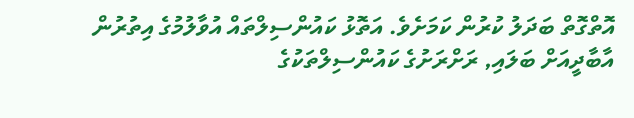އޮތްގޮތް ބަދަލު ކުރުން ކަމަށެވެ. އަތޮޅު ކައުންސިލްތައް އުވާލުމުގެ އިތުރުން އާބާދީއަށް ބަލައި, ރަށްރަށުގެ ކައުންސިލްތަކުގެ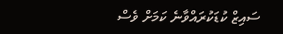ސައިޒް ކުޑަކުރައްވާނެ ކަމަށް ވެސް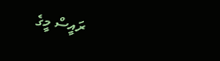ރައީސް މީގެ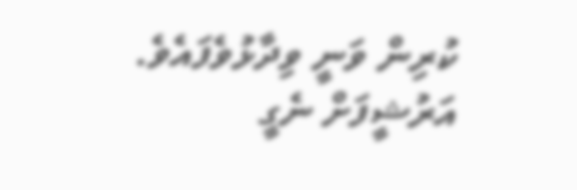ކުރިން ވަނީ ވިދާޅުވެފައެވެ.
އަރުޝީފަށް ނެގީ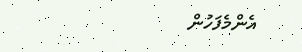އެންމެފަހުން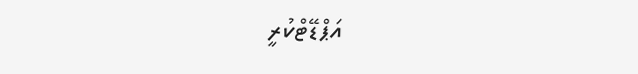އަޕްޑޭޓްކުރީ